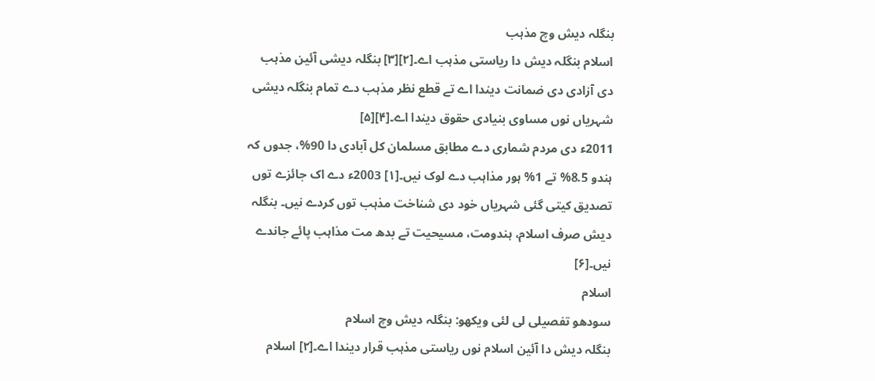بنگلہ دیش وچ مذہب
اسلام بنگلہ دیش دا ریاستی مذہب اے۔[۲][۳] بنگلہ دیشی آئین مذہب دی آزادی دی ضمانت دیندا اے تے قطع نظر مذہب دے تمام بنگلہ دیشی شہریاں نوں مساوی بنیادی حقوق دیندا اے۔[۴][۵]
2011ء دی مردم شماری دے مطابق مسلمان کل آبادی دا 90%، جدوں کہ ہندو 8.5% تے 1% ہور مذاہب دے لوک نيں۔[۱] 2003ء دے اک جائزے توں تصدیق کيتی گئی شہریاں خود دی شناخت مذہب توں کردے نيں۔ بنگلہ دیش صرف اسلام، ہندومت، مسیحیت تے بدھ مت مذاہب پائے جاندے نيں۔[۶]
اسلام
سودھو تفصیلی لی لئی ویکھو: بنگلہ دیش وچ اسلام
بنگلہ دیش دا آئین اسلام نوں ریاستی مذہب قرار دیندا اے۔[۲] اسلام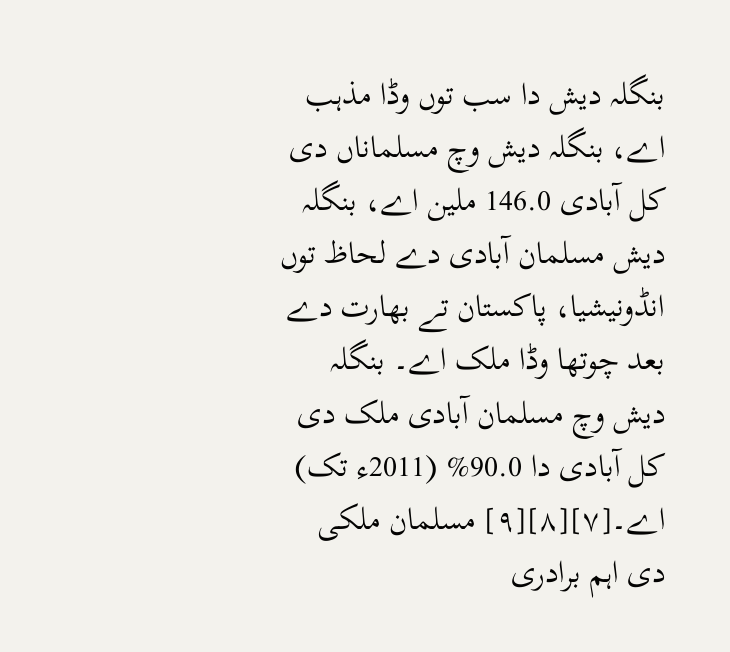بنگلہ دیش دا سب توں وڈا مذہب اے، بنگلہ دیش وچ مسلماناں دی کل آبادی 146.0 ملین اے، بنگلہ دیش مسلمان آبادی دے لحاظ توں انڈونیشیا، پاکستان تے بھارت دے بعد چوتھا وڈا ملک اے۔ بنگلہ دیش وچ مسلمان آبادی ملک دی کل آبادی دا 90.0% (2011ء تک) اے۔[۷][۸][۹] مسلمان ملکی دی اہم برادری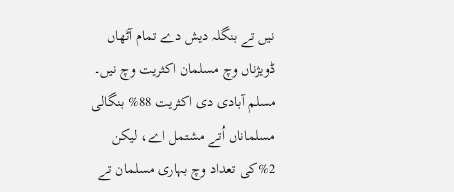نيں تے بنگلہ دیش دے تمام آٹھاں ڈویژناں وچ مسلمان اکثریت وچ نيں۔ مسلم آبادی دی اکثریت 88% بنگالی مسلماناں اُتے مشتمل اے، لیکن 2%کی تعداد وچ بہاری مسلمان تے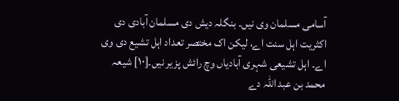آسامی مسلمان وی نيں۔ بنگلہ دیش دی مسلمان آبادی دی اکثریت اہل سنت اے، لیکن اک مختصر تعداد اہل تشیع دی وی اے۔ اہل تشیعی شہری آبادیاں وچ رائش پزیر نيں۔[۱۰] شیعہ محمد بن عبد اللہ دے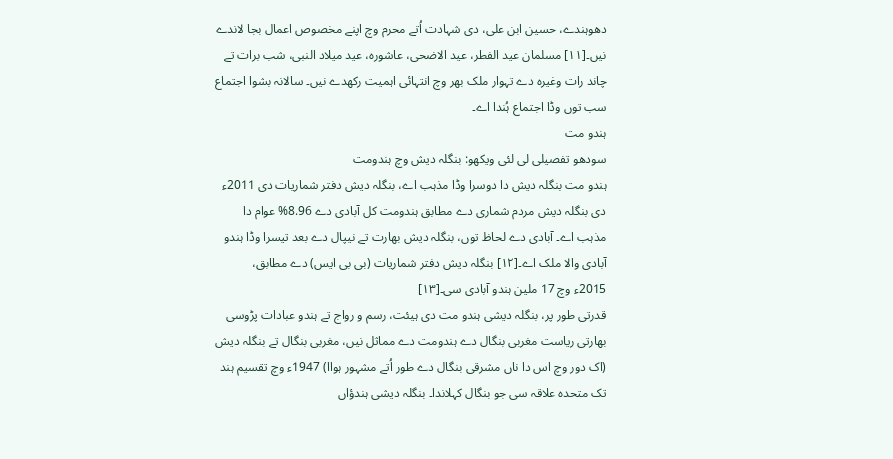دھوہندے، حسین ابن علی، دی شہادت اُتے محرم وچ اپنے مخصوص اعمال بجا لاندے نيں۔[۱۱] مسلمان عید الفطر، عید الاضحی، عاشورہ، عید میلاد النبی، شب برات تے چاند رات وغیرہ دے تہوار ملک بھر وچ انتہائی اہمیت رکھدے نيں۔ سالانہ بشوا اجتماع سب توں وڈا اجتماع ہُندا اے۔
ہندو مت
سودھو تفصیلی لی لئی ویکھو: بنگلہ دیش وچ ہندومت
ہندو مت بنگلہ دیش دا دوسرا وڈا مذہب اے، بنگلہ دیش دفتر شماریات دی 2011ء دی بنگلہ دیش مردم شماری دے مطابق ہندومت کل آبادی دے 8.96% عوام دا مذہب اے۔ آبادی دے لحاظ توں، بنگلہ دیش بھارت تے نیپال دے بعد تیسرا وڈا ہندو آبادی والا ملک اے۔[۱۲] بنگلہ دیش دفتر شماریات (بی بی ایس) دے مطابق،
2015ء وچ 17 ملین ہندو آبادی سی۔[۱۳]
قدرتی طور پر، بنگلہ دیشی ہندو مت دی ہیئت، رسم و رواج تے ہندو عبادات پڑوسی بھارتی ریاست مغربی بنگال دے ہندومت دے مماثل نيں، مغربی بنگال تے بنگلہ دیش (اک دور وچ اس دا ناں مشرقی بنگال دے طور اُتے مشہور ہواا) 1947ء وچ تقسیم ہند تک متحدہ علاقہ سی جو بنگال کہلاندا۔ بنگلہ دیشی ہندؤاں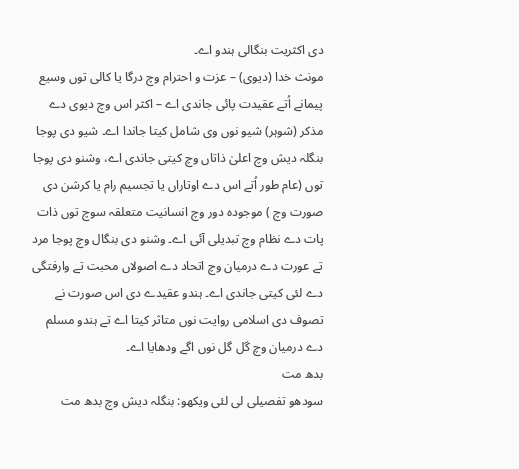دی اکثریت بنگالی ہندو اے۔
مونث خدا (دیوی) – عزت و احترام وچ درگا یا کالی توں وسیع پیمانے اُتے عقیدت پائی جاندی اے – اکثر اس وچ دیوی دے مذکر (شوہر) شیو نوں وی شامل کیتا جاندا اے۔ شیو دی پوجا بنگلہ دیش وچ اعلیٰ ذاتاں وچ کيتی جاندی اے، وشنو دی پوجا توں (عام طور اُتے اس دے اوتاراں یا تجسیم رام یا کرشن دی صورت وچ ) موجودہ دور وچ انسانیت متعلقہ سوچ توں ذات پات دے نظام وچ تبدیلی آئی اے۔ وشنو دی بنگال وچ پوجا مرد تے عورت دے درمیان وچ اتحاد دے اصولاں محبت تے وارفتگی دے لئی کيتی جاندی اے۔ ہندو عقیدے دی اس صورت نے تصوف دی اسلامی روایت نوں متاثر کیتا اے تے ہندو مسلم دے درمیان وچ گل گل نوں اگے ودھایا اے۔
بدھ مت
سودھو تفصیلی لی لئی ویکھو: بنگلہ دیش وچ بدھ مت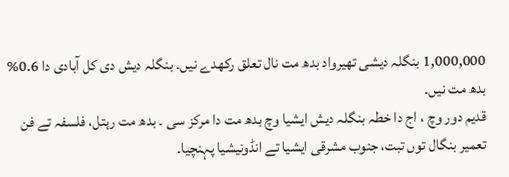1,000,000 بنگلہ دیشی تھیرواد بدھ مت نال تعلق رکھدے نيں۔ بنگلہ دیش دی کل آبادی دا 0.6% بدھ مت نيں۔
قدیم دور وچ ، اج دا خطہ بنگلہ دیش ایشیا وچ بدھ مت دا مرکز سی ۔ بدھ مت رہتل، فلسفہ تے فن تعمیر بنگال توں تبت، جنوب مشرقی ایشیا تے انڈونیشیا پہنچیا۔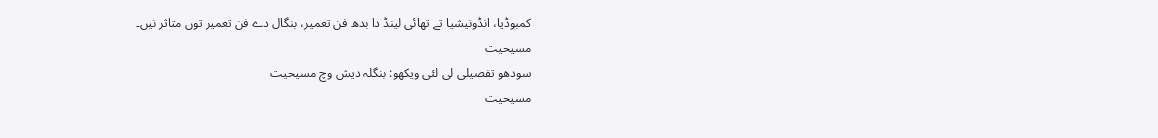کمبوڈیا، انڈونیشیا تے تھائی لینڈ دا بدھ فن تعمیر، بنگال دے فن تعمیر توں متاثر نيں۔
مسیحیت
سودھو تفصیلی لی لئی ویکھو: بنگلہ دیش وچ مسیحیت
مسیحیت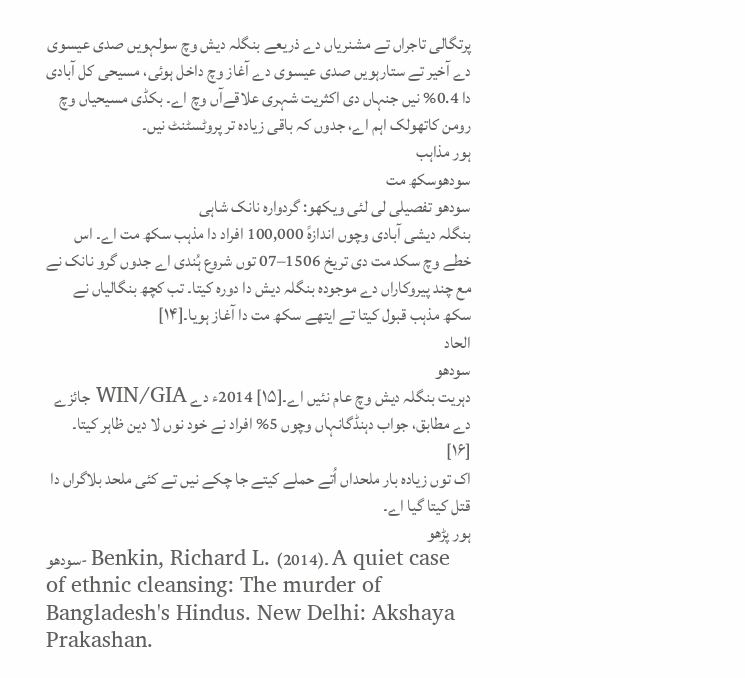پرتگالی تاجراں تے مشنریاں دے ذریعے بنگلہ دیش وچ سولہويں صدی عیسوی دے آخیر تے ستارہويں صدی عیسوی دے آغاز وچ داخل ہوئی، مسیحی کل آبادی دا 0.4% نيں جنہاں دی اکثریت شہری علاقےآں وچ اے۔ بکڈی مسیحیاں وچ رومن کاتھولک اہم اے، جدوں کہ باقی زیادہ تر پروٹسٹنٹ نيں۔
ہور مذاہب
سودھوسکھ مت
سودھو تفصیلی لی لئی ویکھو: گردوارہ نانک شاہی
بنگلہ دیشی آبادی وچوں اندازہً 100,000 افراد دا مذہب سکھ مت اے۔ اس خطے وچ سکد مت دی تریخ 1506–07 توں شروع ہُندی اے جدوں گرو نانک نے مع چند پیروکاراں دے موجودہ بنگلہ دیش دا دورہ کیتا۔ تب کچھ بنگالیاں نے سکھ مذہب قبول کیتا تے ایتھے سکھ مت دا آغاز ہويا۔[۱۴]
الحاد
سودھو
دہریت بنگلہ دیش وچ عام نئيں اے۔[۱۵] 2014ء دے WIN/GIA جائزے دے مطابق، جواب دہنڈگانہاں وچوں 5% افراد نے خود نوں لا دین ظاہر کیتا۔ [۱۶]
اک توں زیادہ بار ملحداں اُتے حملے کیتے جا چکے نيں تے کئی ملحد بلاگراں دا قتل کیتا گیا اے۔
ہور پڑھو
سودھو- Benkin, Richard L. (2014)۔ A quiet case of ethnic cleansing: The murder of Bangladesh's Hindus. New Delhi: Akshaya Prakashan.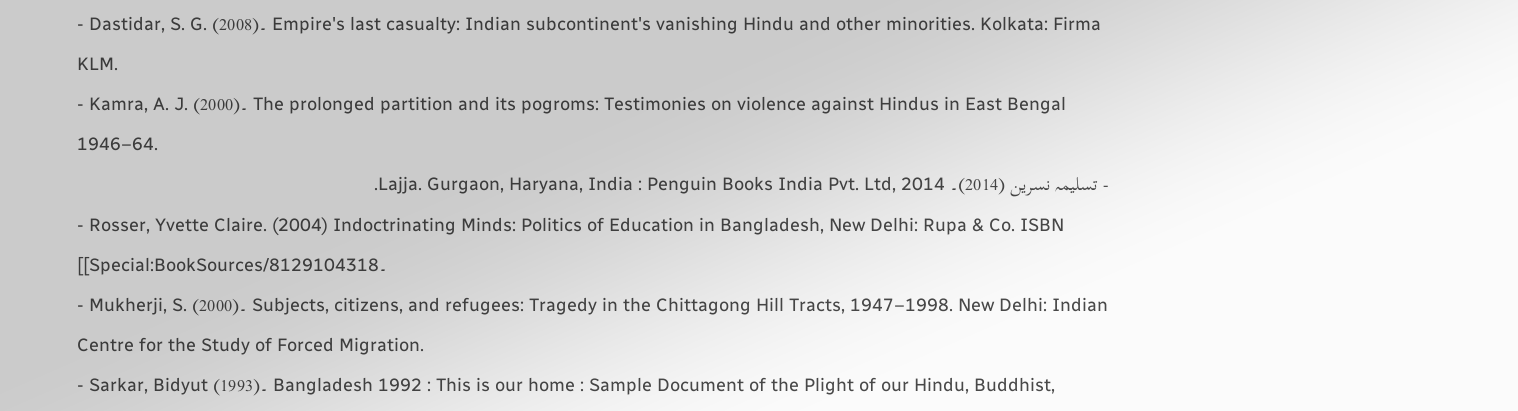- Dastidar, S. G. (2008)۔ Empire's last casualty: Indian subcontinent's vanishing Hindu and other minorities. Kolkata: Firma KLM.
- Kamra, A. J. (2000)۔ The prolonged partition and its pogroms: Testimonies on violence against Hindus in East Bengal 1946–64.
- تسلیمہ نسرین (2014)۔ Lajja. Gurgaon, Haryana, India : Penguin Books India Pvt. Ltd, 2014.
- Rosser, Yvette Claire. (2004) Indoctrinating Minds: Politics of Education in Bangladesh, New Delhi: Rupa & Co. ISBN [[Special:BookSources/8129104318۔
- Mukherji, S. (2000)۔ Subjects, citizens, and refugees: Tragedy in the Chittagong Hill Tracts, 1947–1998. New Delhi: Indian Centre for the Study of Forced Migration.
- Sarkar, Bidyut (1993)۔ Bangladesh 1992 : This is our home : Sample Document of the Plight of our Hindu, Buddhist,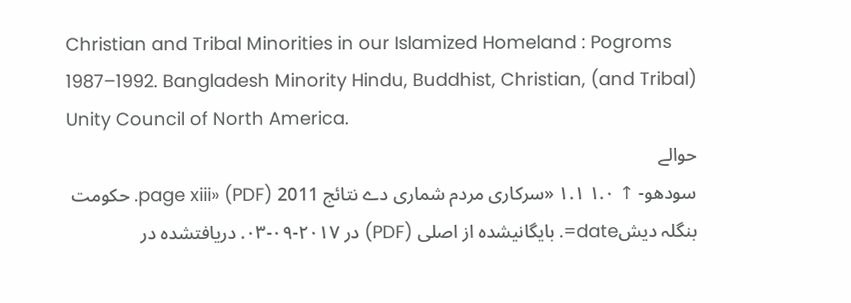Christian and Tribal Minorities in our Islamized Homeland : Pogroms 1987–1992. Bangladesh Minority Hindu, Buddhist, Christian, (and Tribal) Unity Council of North America.
حوالے
سودھو- ↑ ۱.۰ ۱.۱ «سرکاری مردم شماری دے نتائج 2011 page xiii» (PDF). حکومت بنگلہ دیشdate=. بایگانیشده از اصلی (PDF) در ۲۰۱۷-۰۹-۰۳. دریافتشده در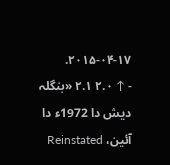۲۰۱۵-۰۴-۱۷.
- ↑ ۲.۰ ۲.۱ «بنگلہ دیش دا 1972ء دا آئین، Reinstated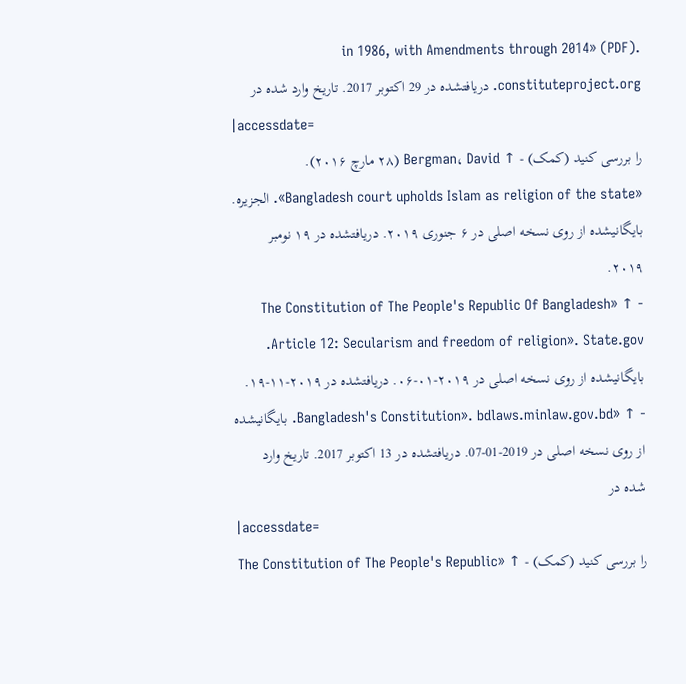in 1986, with Amendments through 2014» (PDF). constituteproject.org. دریافتشده در 29 اکتوبر 2017. تاریخ وارد شده در
|accessdate=
را بررسی کنید (کمک) - ↑ Bergman، David (۲۸ مارچ ۲۰۱۶). «Bangladesh court upholds Islam as religion of the state». الجزیرہ. بایگانیشده از روی نسخه اصلی در ۶ جنوری ۲۰۱۹. دریافتشده در ۱۹ نومبر ۲۰۱۹.
- ↑ «The Constitution of The People's Republic Of Bangladesh Article 12: Secularism and freedom of religion». State.gov. بایگانیشده از روی نسخه اصلی در ۲۰۱۹-۰۱-۰۶. دریافتشده در ۲۰۱۹-۱۱-۱۹.
- ↑ «Bangladesh's Constitution». bdlaws.minlaw.gov.bd. بایگانیشده از روی نسخه اصلی در 2019-01-07. دریافتشده در 13 اکتوبر 2017. تاریخ وارد شده در
|accessdate=
را بررسی کنید (کمک) - ↑ «The Constitution of The People's Republic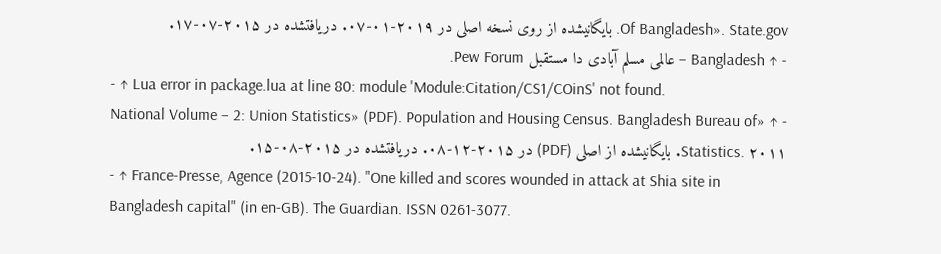Of Bangladesh». State.gov. بایگانیشده از روی نسخه اصلی در ۲۰۱۹-۰۱-۰۷. دریافتشده در ۲۰۱۵-۰۷-۱۷.
- ↑ Bangladesh – عالمی مسلم آبادی دا مستقبل Pew Forum.
- ↑ Lua error in package.lua at line 80: module 'Module:Citation/CS1/COinS' not found.
- ↑ «National Volume – 2: Union Statistics» (PDF). Population and Housing Census. Bangladesh Bureau of Statistics. ۲۰۱۱. بایگانیشده از اصلی (PDF) در ۲۰۱۵-۱۲-۰۸. دریافتشده در ۲۰۱۵-۰۸-۱۵.
- ↑ France-Presse, Agence (2015-10-24). "One killed and scores wounded in attack at Shia site in Bangladesh capital" (in en-GB). The Guardian. ISSN 0261-3077.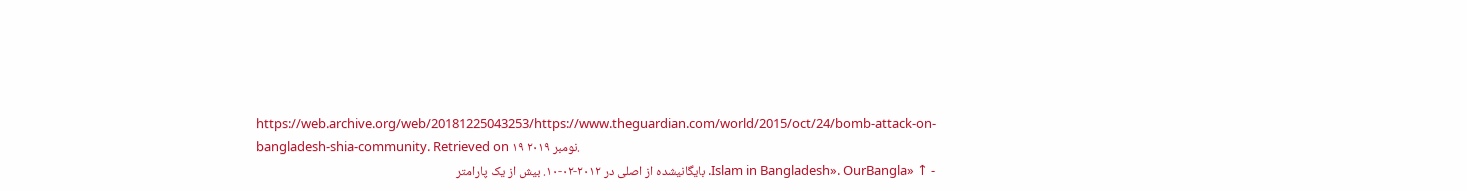https://web.archive.org/web/20181225043253/https://www.theguardian.com/world/2015/oct/24/bomb-attack-on-bangladesh-shia-community. Retrieved on ۱۹ نومبر ۲۰۱۹.
- ↑ «Islam in Bangladesh». OurBangla. بایگانیشده از اصلی در ۲۰۱۲-۰۲-۱۰. بیش از یک پارامتر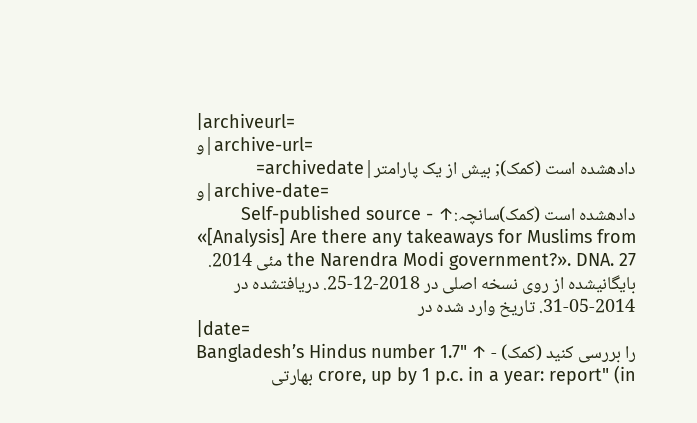|archiveurl=
و|archive-url=
دادهشده است (کمک); بیش از یک پارامتر|archivedate=
و|archive-date=
دادهشده است (کمک)سانچہ:Self-published source - ↑ «[Analysis] Are there any takeaways for Muslims from the Narendra Modi government?». DNA. 27 مئی 2014. بایگانیشده از روی نسخه اصلی در 2018-12-25. دریافتشده در 2014-05-31. تاریخ وارد شده در
|date=
را بررسی کنید (کمک) - ↑ "Bangladesh’s Hindus number 1.7 crore, up by 1 p.c. in a year: report" (in بھارتی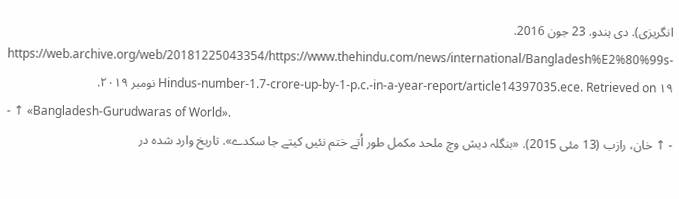انگریزی). دی ہندو. 23 جون 2016. https://web.archive.org/web/20181225043354/https://www.thehindu.com/news/international/Bangladesh%E2%80%99s-Hindus-number-1.7-crore-up-by-1-p.c.-in-a-year-report/article14397035.ece. Retrieved on ۱۹ نومبر ۲۰۱۹.
- ↑ «Bangladesh-Gurudwaras of World».
- ↑ خان، رازب (13 مئی 2015). «بنگلہ دیش وچ ملحد مکمل طور اُتے ختم نئيں کیتے جا سکدے». تاریخ وارد شده در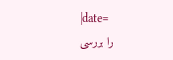|date=
را بررسی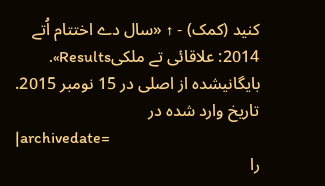کنید (کمک) - ↑ «سال دے اختتام اُتے 2014: علاقائی تے ملکیResults». بایگانیشده از اصلی در 15 نومبر 2015. تاریخ وارد شده در
|archivedate=
را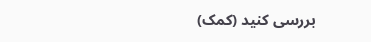بررسی کنید (کمک)